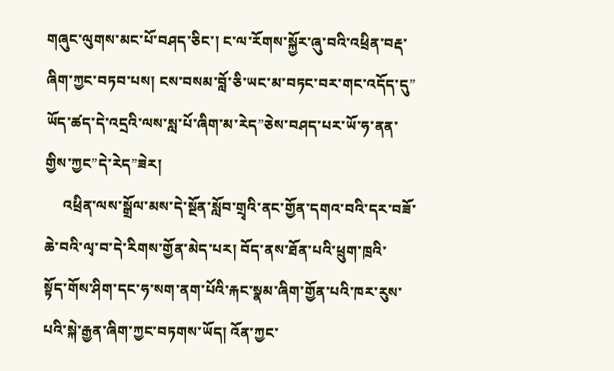གཞུང་ལུགས་མང་པོ་བཤད་ཅིང་། ང་ལ་རོགས་སྐྱོར་ཞུ་བའི་འཕྲིན་བརྡ་ཞིག་ཀྱང་བཏབ་པས། ངས་བསམ་བློ་ཅི་ཡང་མ་བཏང་བར་གང་འདོད་དུ”
ཡོད་ཚད་དེ་འདྲའི་ལས་སླ་པོ་ཞིག་མ་རེད”ཅེས་བཤད་པར་ཡོ་ཧ་ནན་གྱིས་ཀྱང”དེ་རེད”ཟེར།
     འཕྲིན་ལས་སྒྲོལ་མས་དེ་སྔོན་སློབ་གྲྭའི་ནང་གྱོན་དགའ་བའི་དར་བཟོ་ཆེ་བའི་ལྭ་བ་དེ་རིགས་གྱོན་མེད་པར། བོད་ནས་ཐོན་པའི་ཕྲུག་ཁྲའི་
སྟོད་གོས་ཤིག་དང་ཧ་སག་ནག་པོའི་རྐང་སྣམ་ཞིག་གྱོན་པའི་ཁར་རུས་པའི་སྐེ་རྒྱན་ཞིག་ཀྱང་བཏགས་ཡོད། འོན་ཀྱང་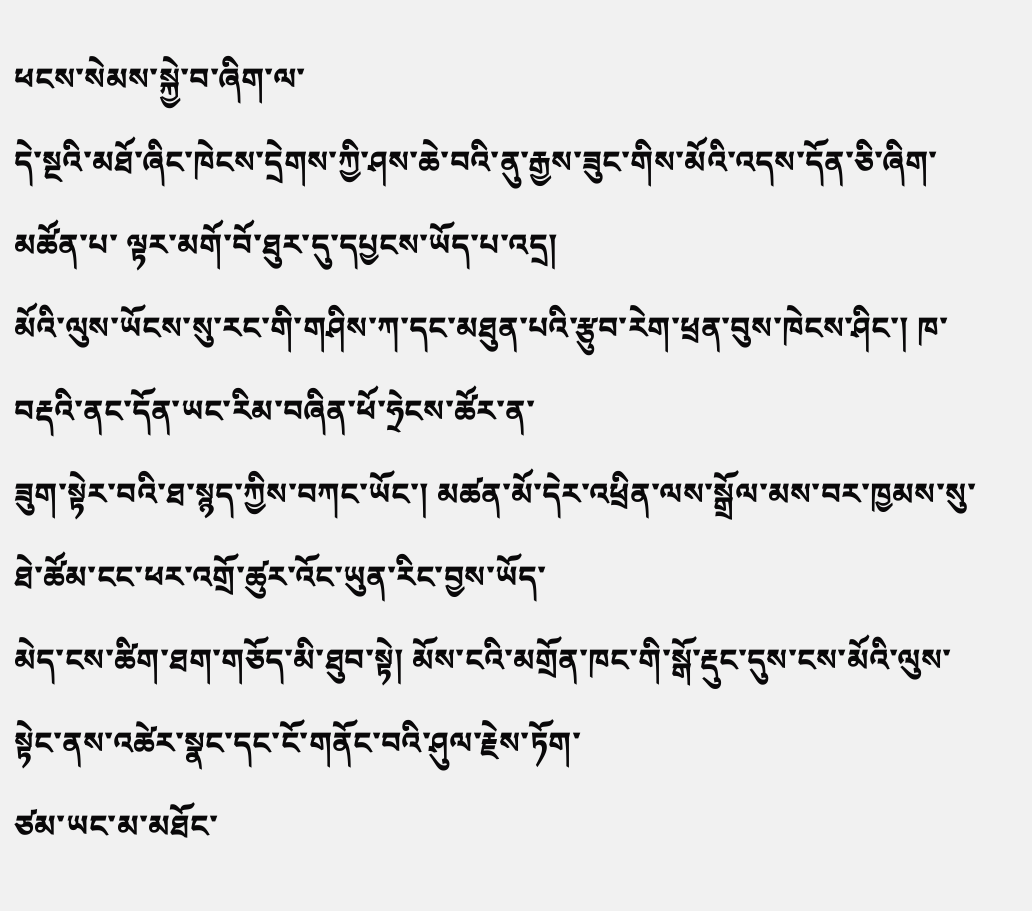ཕངས་སེམས་སྐྱེ་བ་ཞིག་ལ་
དེ་སྔའི་མཐོ་ཞིང་ཁེངས་དྲེགས་ཀྱི་ཤས་ཆེ་བའི་ནུ་རྒྱས་ཟུང་གིས་མོའི་འདས་དོན་ཅི་ཞིག་མཚོན་པ་ ལྟར་མགོ་བོ་ཐུར་དུ་དཔྱངས་ཡོད་པ་འདྲ།
མོའི་ལུས་ཡོངས་སུ་རང་གི་གཤིས་ཀ་དང་མཐུན་པའི་རྩུབ་རེག་ཕྲན་བུས་ཁེངས་ཤིང་། ཁ་བརྡའི་ནང་དོན་ཡང་རིམ་བཞིན་ཕོ་ཧྲེངས་ཚོར་ན་
ཟུག་སྟེར་བའི་ཐ་སྙད་ཀྱིས་བཀང་ཡོང་། མཚན་མོ་དེར་འཕྲིན་ལས་སྒྲོལ་མས་བར་ཁྱམས་སུ་ཐེ་ཚོམ་ངང་ཕར་འགྲོ་ཚུར་འོང་ཡུན་རིང་བྱས་ཡོད་
མེད་ངས་ཚིག་ཐག་གཅོད་མི་ཐུབ་སྟེ། མོས་ངའི་མགྲོན་ཁང་གི་སྒོ་རྡུང་དུས་ངས་མོའི་ལུས་སྟེང་ནས་འཚེར་སྣང་དང་ངོ་གནོང་བའི་ཤུལ་རྗེས་ཏོག་
ཙམ་ཡང་མ་མཐོང་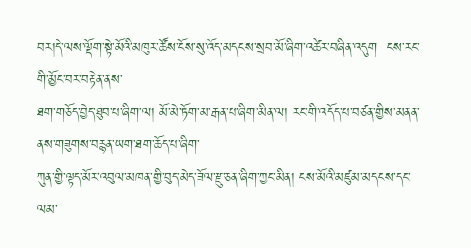བར།དེ་ལས་ལྡོག་སྟེ་མོའི་མཁུར་ཚོས་ངོས་སུ་འོད་མདངས་སྲབ་མོ་ཞིག་འཚེར་བཞིན་འདུག  ངས་རང་གི་མྱོང་བར་བརྟེན་ནས་
ཐག་གཅོད་བྱེད་ཐུབ་པ་ཞིག་ལ། མོ་མེ་ཏོག་མ་རྒན་པ་ཞིག་མིན་ལ། རང་གི་འདོད་པ་བཙན་གྱིས་མནན་ནས་གཟུགས་བརྙན་ཡག་ཐག་ཆོད་པ་ཞིག་
ཀུན་གྱི་ལྟད་མོར་འབུལ་མཁན་གྱི་བུད་མེད་ཟོལ་རྫུ་ཅན་ཞིག་ཀྱང་མིན། ངས་མོའི་མཛུམ་མདངས་དང་ལམ་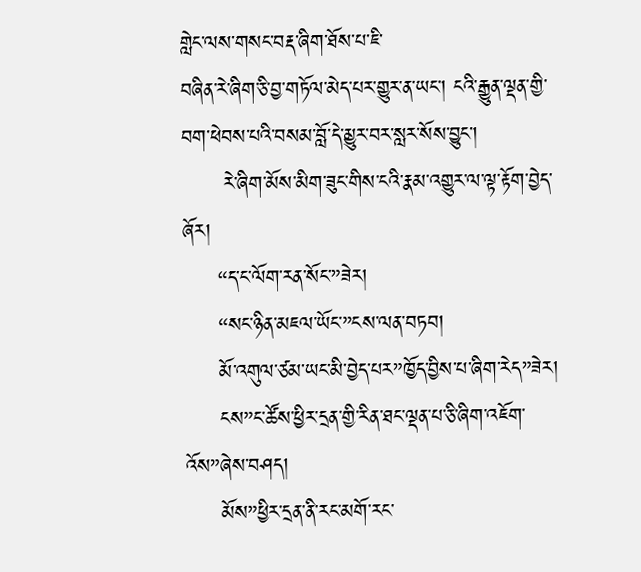གླེང་ལས་གསང་བརྡ་ཞིག་ཐོས་པ་ཇི་
བཞིན་རེ་ཞིག་ཅི་བྱ་གཏོལ་མེད་པར་གྱུར་ན་ཡང་། ངའི་རྒྱུན་ལྡན་གྱི་བག་ཕེབས་པའི་བསམ་བློ་དེ་མྱུར་བར་སླར་སོས་བྱུང་།
      རེ་ཞིག་མོས་མིག་ཟུང་གིས་ངའི་རྣམ་འགྱུར་ལ་ལྟ་རྟོག་བྱེད་ཞོར།
     “ད་ང་ལོག་རན་སོང་”ཟེར།
     “སང་ཉིན་མཇལ་ཡོང་”ངས་ལན་བཏབ།
     མོ་འགུལ་ཙམ་ཡང་མི་བྱེད་པར”ཁྱོད་བྱིས་པ་ཞིག་རེད”ཟེར།
     ངས”ང་ཚོས་ཕྱིར་དྲན་གྱི་རིན་ཐང་ལྡན་པ་ཅི་ཞིག་འཇོག་འོས”ཞེས་བཤད།
     མོས”ཕྱིར་དྲན་ནི་རང་མགོ་རང་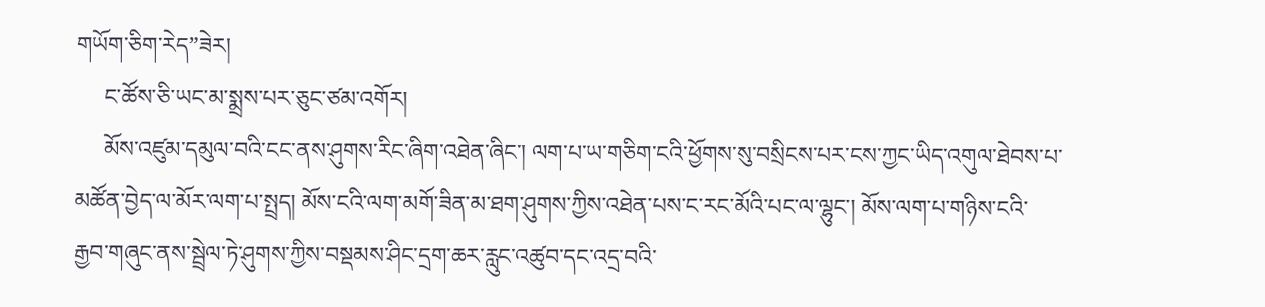གཡོག་ཅིག་རེད”ཟེར།
     ང་ཚོས་ཅི་ཡང་མ་སྨྲས་པར་ཅུང་ཙམ་འགོར།
     མོས་འཛུམ་དམུལ་བའི་ངང་ནས་ཤུགས་རིང་ཞིག་འཐེན་ཞིང་། ལག་པ་ཡ་གཅིག་ངའི་ཕྱོགས་སུ་བསྲིངས་པར་ངས་ཀྱང་ཡིད་འགུལ་ཐེབས་པ་
མཚོན་བྱེད་ལ་མོར་ལག་པ་སྤྲད། མོས་ངའི་ལག་མགོ་ཟིན་མ་ཐག་ཤུགས་ཀྱིས་འཐེན་པས་ང་རང་མོའི་པང་ལ་ལྷུང་། མོས་ལག་པ་གཉིས་ངའི་
རྒྱབ་གཞུང་ནས་སྦྲེལ་ཏེ་ཤུགས་ཀྱིས་བསྡམས་ཤིང་དྲག་ཆར་རླུང་འཚུབ་དང་འདྲ་བའི་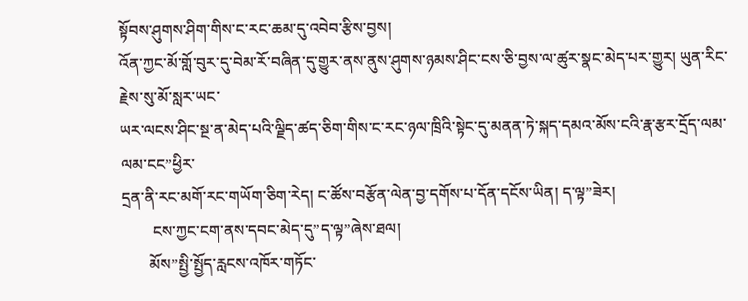སྟོབས་ཤུགས་ཤིག་གིས་ང་རང་ཆམ་དུ་འབེབ་རྩིས་བྱས།
འོན་ཀྱང་མོ་གློ་བུར་དུ་བེམ་རོ་བཞིན་དུ་གྱུར་ནས་ནུས་ཤུགས་ཉམས་ཤིང་ངས་ཅི་བྱས་ལ་ཚུར་སྣང་མེད་པར་གྱུར། ཡུན་རིང་རྗེས་སུ་མོ་སླར་ཡང་
ཡར་ལངས་ཤིང་སྔ་ན་མེད་པའི་ལྗིད་ཚད་ཅིག་གིས་ང་རང་ཉལ་ཁྲིའི་སྟེང་དུ་མནན་ཏེ་སྐད་དམའ་མོས་ངའི་རྣ་རྩར་དྲོད་ལམ་ལམ་ངང”ཕྱིར་
དྲན་ནི་རང་མགོ་རང་གཡོག་ཅིག་རེད། ང་ཚོས་བརྩོན་ལེན་བྱ་དགོས་པ་དོན་དངོས་ཡིན། ད་ལྟ”ཟེར།
        ངས་ཀྱང་ངག་ནས་དབང་མེད་དུ”ད་ལྟ”ཞེས་ཐལ།
       མོས”སྤྱི་སྤྱོད་རླངས་འཁོར་གཏོང་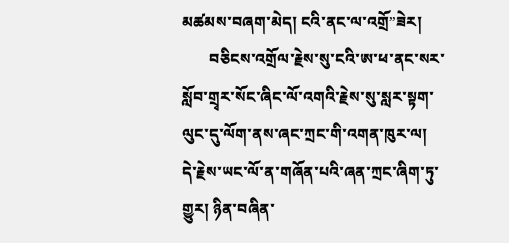མཚམས་བཞག་མེད། ངའི་ནང་ལ་འགྲོ”ཟེར།
       བཅིངས་འགྲོལ་རྗེས་སུ་ངའི་ཨ་ཕ་ནང་སར་སློབ་གྲྭར་སོང་ཞིང་ལོ་འགའི་རྗེས་སུ་སླར་སྟག་ལུང་དུ་ལོག་ནས་ཞང་ཀྲང་གི་འགན་ཁུར་ལ།
དེ་རྗེས་ཡང་ལོ་ན་གཞོན་པའི་ཞན་ཀྲང་ཞིག་ཏུ་གྱུར། ཉིན་བཞིན་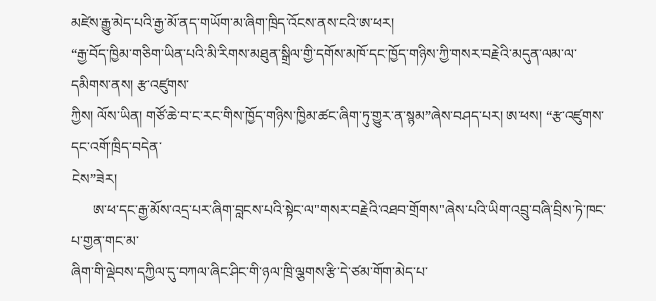མཛེས་རྒྱུ་མེད་པའི་རྒྱ་མོ་ནད་གཡོག་མ་ཞིག་ཁྲིད་འོངས་ནས་ངའི་ཨ་ཕར།
“རྒྱ་བོད་ཁྱིམ་གཅིག་ཡིན་པའི་མི་རིགས་མཐུན་སྒྲིལ་གྱི་དགོས་མཁོ་དང་ཁྱོད་གཉིས་ཀྱི་གསར་བརྗེའི་མདུན་ལམ་ལ་དམིགས་ནས། རྩ་འཛུགས་
ཀྱིས། ལོས་ཡིན། གཙོ་ཆེ་བ་ང་རང་གིས་ཁྱོད་གཉིས་ཁྱིམ་ཚང་ཞིག་ཏུ་གྱུར་ན་སྙམ”ཞེས་བཤད་པར། ཨ་ཕས། “རྩ་འཛུགས་དང་འགོ་ཁྲིད་བདེན་
ངེས”ཟེར།
      ཨ་ཕ་དང་རྒྱ་མོས་འདྲ་པར་ཞིག་བླངས་པའི་སྟེང་ལ"གསར་བརྗེའི་འཐབ་གྲོགས"ཞེས་པའི་ཡིག་འབྲུ་བཞི་བྲིས་ཏེ་ཁང་པ་གྱན་གང་མ་
ཞིག་གི་ལྡེབས་དཀྱིལ་དུ་བཀལ་ཞིང་ཤིང་གི་ཉལ་ཁྲི་ལྕགས་རྩི་དེ་ཙམ་གོག་མེད་པ་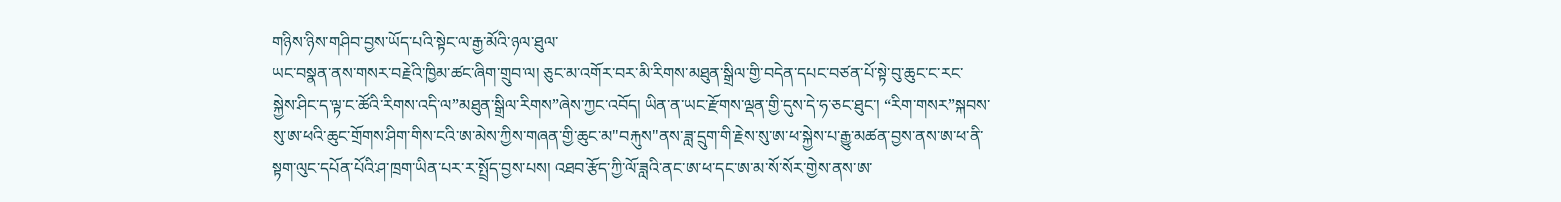གཉིས་ཉིས་གཤིབ་བྱས་ཡོད་པའི་སྟེང་ལ་རྒྱ་མོའི་ཉལ་ཐུལ་
ཡང་བསྣན་ནས་གསར་བརྗེའི་ཁྱིམ་ཚང་ཞིག་གྲུབ་ལ། ཅུང་མ་འགོར་བར་མི་རིགས་མཐུན་སྒྲིལ་གྱི་བདེན་དཔང་བཙན་པོ་སྟེ་བུ་ཆུང་ང་རང་
སྐྱེས་ཤིང་ད་ལྟ་ང་ཚོའི་རིགས་འདི་ལ”མཐུན་སྒྲིལ་རིགས”ཞེས་ཀྱང་འབོད། ཡིན་ན་ཡང་རྫོགས་ལྡན་གྱི་དུས་དེ་ཧ་ཅང་ཐུང་། “རིག་གསར”སྐབས་
སུ་ཨ་ཕའི་ཆུང་གྲོགས་ཤིག་གིས་ངའི་ཨ་མེས་ཀྱིས་གཞན་གྱི་ཆུང་མ"བརྐུས"ནས་ཟླ་དྲུག་གི་རྗེས་སུ་ཨ་ཕ་སྐྱེས་པ་རྒྱུ་མཚན་བྱས་ནས་ཨ་ཕ་ནི་
སྟག་ལུང་དཔོན་པོའི་ཤ་ཁྲག་ཡིན་པར་ར་སྤྲོད་བྱས་པས། འཐབ་རྩོད་ཀྱི་ལོ་ཟླའི་ནང་ཨ་ཕ་དང་ཨ་མ་སོ་སོར་གྱེས་ནས་ཨ་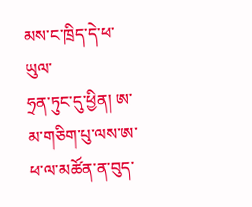མས་ང་ཁྲིད་དེ་ཕ་ཡུལ་
ཧྲན་ཏུང་དུ་ཕྱིན། ཨ་མ་གཅིག་པུ་ལས་ཨ་ཕ་ལ་མཚོན་ན་བུད་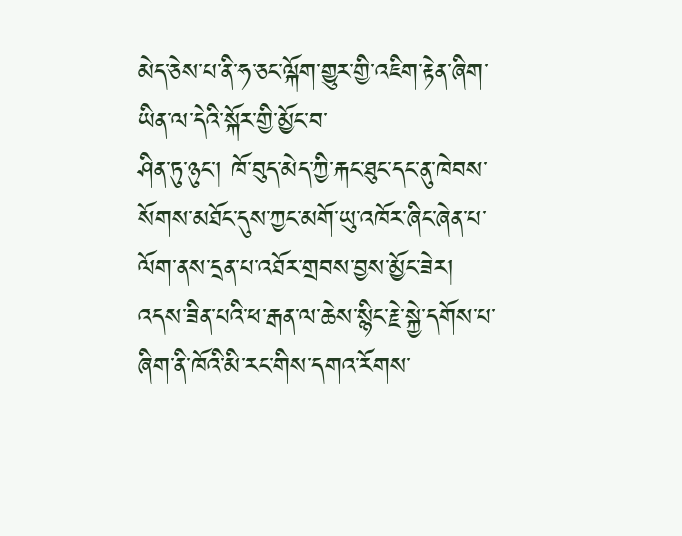མེད་ཅེས་པ་ནི་ཧ་ཅང་ལྐོག་གྱུར་གྱི་འཇིག་རྟེན་ཞིག་ཡིན་ལ་དེའི་སྐོར་གྱི་མྱོང་བ་
ཤིན་ཏུ་ཉུང་། ཁོ་བུད་མེད་ཀྱི་རྐང་ཐུང་དང་ནུ་ཁེབས་སོགས་མཐོང་དུས་ཀྱང་མགོ་ཡུ་འཁོར་ཞིང་ཞེན་པ་ལོག་ནས་དྲན་པ་འཐོར་གྲབས་བྱས་མྱོང་ཟེར། འདས་ཟིན་པའི་ཕ་རྒན་ལ་ཆེས་སྙིང་རྗེ་སྐྱེ་དགོས་པ་ཞིག་ནི་ཁོའི་མི་རང་གིས་དགའ་རོགས་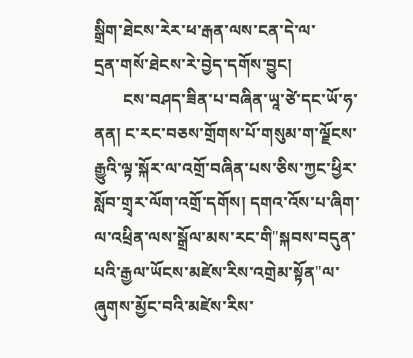སྒྲིག་ཐེངས་རེར་ཕ་རྒན་ལས་ངན་དེ་ལ་
དྲན་གསོ་ཐེངས་རེ་བྱེད་དགོས་བྱུང།
       ངས་བཤད་ཟིན་པ་བཞིན་ཡཱ་ཙེ་དང་ཡོ་ཧ་ནན། ང་རང་བཅས་གྲོགས་པོ་གསུམ་ག་ལྗོངས་རྒྱུའི་ལྟ་སྐོར་ལ་འགྲོ་བཞིན་པས་ཅིས་ཀྱང་ཕྱིར་
སློབ་གྲྭར་ལོག་འགྲོ་དགོས། དགའ་འོས་པ་ཞིག་ལ་འཕྲིན་ལས་སྒྲོལ་མས་རང་གི"སྐབས་བདུན་པའི་རྒྱལ་ཡོངས་མཛེས་རིས་འགྲེམ་སྟོན"ལ་
ཞུགས་མྱོང་བའི་མཛེས་རིས་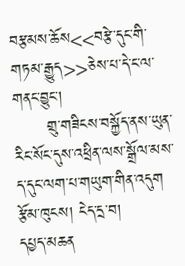བརྩམས་ཆོས<<བརྩེ་དུང་གི་གཏམ་རྒྱུད>>ཅེས་པ་དེ་ང་ལ་གནང་བྱུང་།
      གྲུ་གཟིངས་བསྐྱོད་ནས་ཡུན་རིང་སོང་དུས་འཕྲིན་ལས་སྒྲོལ་མས་ད་དུང་ལག་པ་གཡུག་གིན་འདུག
རྩོམ་ཁུངས། ངེད་དྲ་བ།
དཔྱད་མཆན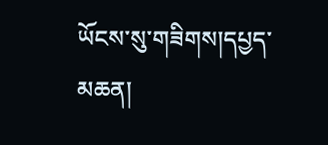ཡོངས་སུ་གཟིགས།དཔྱད་མཆན།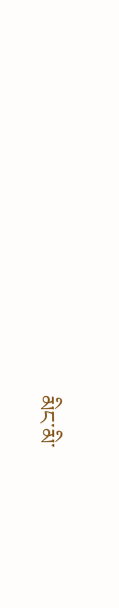མིང་མི་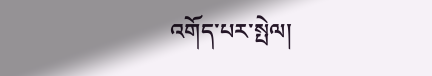འགོད་པར་སྤེལ།